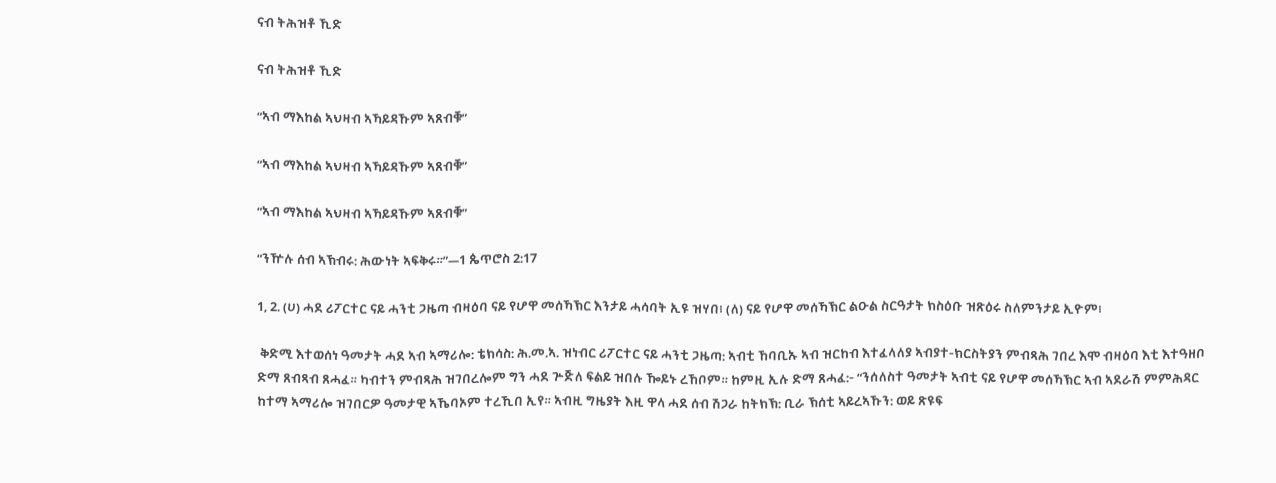ናብ ትሕዝቶ ኺድ

ናብ ትሕዝቶ ኺድ

“ኣብ ማእከል ኣህዛብ ኣኻይዳኹም ኣጸብቑ”

“ኣብ ማእከል ኣህዛብ ኣኻይዳኹም ኣጸብቑ”

“ኣብ ማእከል ኣህዛብ ኣኻይዳኹም ኣጸብቑ”

“ንዅሉ ሰብ ኣኽብሩ: ሕውነት ኣፍቅሩ።”—1 ጴጥሮስ 2:17

1, 2. (ሀ) ሓደ ሪፖርተር ናይ ሓንቲ ጋዜጣ ብዛዕባ ናይ የሆዋ መሰኻኽር እንታይ ሓሳባት ኢዩ ዝሃበ፧ (ለ) ናይ የሆዋ መሰኻኽር ልዑል ስርዓታት ክስዕቡ ዝጽዕሩ ስለምንታይ ኢዮም፧

 ቅድሚ እተወሰነ ዓመታት ሓደ ኣብ ኣማሪሎ: ቴክሳስ: ሕ.መ.ኣ. ዝነብር ሪፖርተር ናይ ሓንቲ ጋዜጣ: ኣብቲ ኸባቢኡ ኣብ ዝርከብ እተፈላለያ ኣብያተ-ክርስትያን ምብጻሕ ገበረ እሞ ብዛዕባ እቲ እተዓዘቦ ድማ ጸብጻብ ጸሓፈ። ካብተን ምብጻሕ ዝገበረሎም ግን ሓደ ጕጅለ ፍልይ ዝበሉ ዀይኑ ረኸቦም። ከምዚ ኢሉ ድማ ጸሓፈ:- “ንሰለስተ ዓመታት ኣብቲ ናይ የሆዋ መሰኻኽር ኣብ ኣደራሽ ምምሕዳር ከተማ ኣማሪሎ ዝገበርዎ ዓመታዊ ኣኼባኦም ተረኺበ ኢየ። ኣብዚ ግዜያት እዚ ዋላ ሓደ ሰብ ሽጋራ ከትክኽ: ቢራ ኽሰቲ ኣይረኣኹን: ወይ ጽዩፍ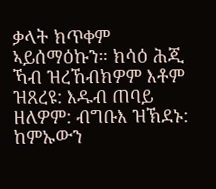ቃላት ክጥቀም ኣይሰማዕኩን። ክሳዕ ሕጂ ኻብ ዝረኸብክዎም እቶም ዝጸረዩ: እዱብ ጠባይ ዘለዎም: ብግቡእ ዝኽደኑ: ከምኡውን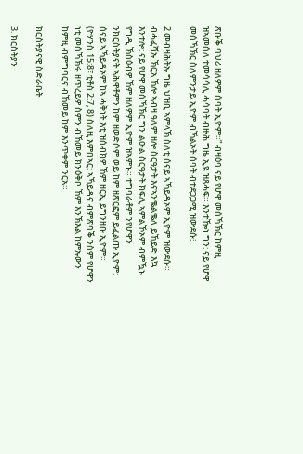ጽቡቕ ባህሪ ዘለዎም ሰባት ኢዮም።” ብዛዕባ ናይ የሆዋ መሰኻኽር ከምዚ ዝኣመሰለ ተመሳሳሊ ሓሳባት ብዙሕ ግዜ ኢዩ ዝጸሓፍ። እንተዀነ ግን: ናይ የሆዋ መሰኻኽር ስለምንታይ ኢዮም ብኻልኦት ሰባት ብተደጋጋሚ ዝውደሱ፧

2 መብዛሕትኡ ግዜ ህዝቢ ኣምላኽ ስለቲ ሰናይ ኣኻይዳኦም ኢዮም ዝውደሱ። ብሓፈሻኡ ኽርአ ኸሎ ኣብዛ ዓለም ዘሎ ስርዓታት እናኣንቈልቈለ ይኸይድ እኳ እንተሎ: ናይ የሆዋ መሰኻኽር ግን ልዑል ስርዓታት ክፍሊ ኣምልኾኦም ብምዃኑ የግዲ ኽስዕብዎ ኸም ዘለዎም ኢዮም ዝኣምኑ። ተግባራቶም ንየሆዋን ንክርስትያናት ኣሕዋቶምን ከም ዘወድሶም ወይ ከም ዘጽርፎም ይፈልጡ ኢዮም: ሰናይ ኣኻይዳኦም ከኣ ሓቅነት እቲ ዝሰብክዎ ኸም ዘርኢ ይግንዘቡ ኢዮም። (ዮሃንስ 15:8፣ ቲቶስ 2:7, 8) ስለዚ እምበኣር: ኣኻይዳና ብምጽባቕ ንስም የሆዋን ነቲ መሰኻኽሩ ዘጥረይዎ ስምን ብኸመይ ክንዕቅቦ ኸም እንኽእል ከምኡውን ከምዚ ብምግባርና ብኸመይ ከም እንጥቀም ንርአ።

ክርስትያናዊ ስድራቤት

3. ክርስትያን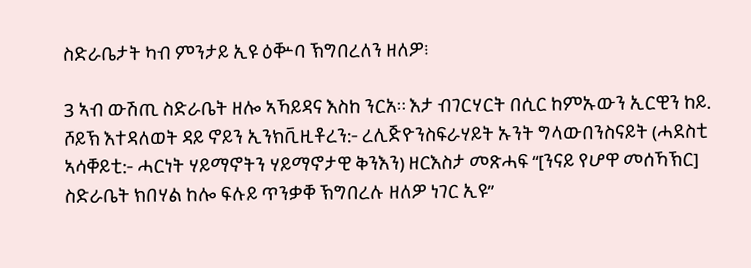ስድራቤታት ካብ ምንታይ ኢዩ ዕቝባ ኽግበረለን ዘለዎ፧

3 ኣብ ውሽጢ ስድራቤት ዘሎ ኣኻይዳና እስከ ንርአ። እታ ብገርሃርት በሲር ከምኡውን ኢርዊን ከይ. ሾይኽ እተዳለወት ዳይ ኖይን ኢንክቪዚቶረን:- ረሊጅዮንስፍራሃይት ኡንት ግላውበንስናይት (ሓደስቲ ኣሳቐይቲ:- ሓርነት ሃይማኖትን ሃይማኖታዊ ቅንእን) ዘርእስታ መጽሓፍ “[ንናይ የሆዋ መሰኻኽር] ስድራቤት ክበሃል ከሎ ፍሉይ ጥንቃቐ ኽግበረሉ ዘለዎ ነገር ኢዩ”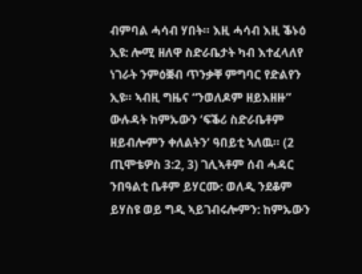ብምባል ሓሳብ ሃበት። እዚ ሓሳብ እዚ ቕኑዕ ኢዩ: ሎሚ ዘለዋ ስድራቤታት ካብ እተፈላለየ ነገራት ንምዕቛብ ጥንቃቐ ምግባር የድልየን ኢዩ። ኣብዚ ግዜና “ንወለዶም ዘይእዘዙ” ውሉዳት ከምኡውን ‘ፍቕሪ ስድራቤቶም ዘይብሎምን ቀለልትን’ ዓበይቲ ኣለዉ። (2 ጢሞቴዎስ 3:2, 3) ገሊኣቶም ሰብ ሓዳር ንበዓልቲ ቤቶም ይሃርሙ: ወለዲ ንደቆም ይሃስዩ ወይ ግዲ ኣይገብሩሎምን: ከምኡውን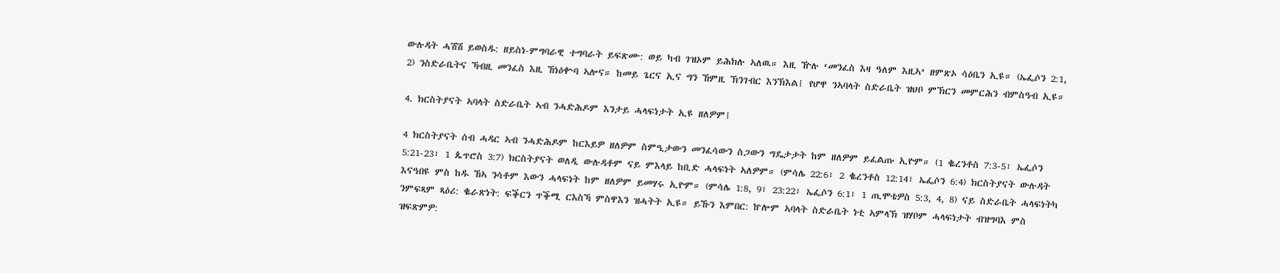ውሉዳት ሓሽሽ ይወስዱ: ዘይስነ-ምግባራዊ ተግባራት ይፍጽሙ: ወይ ካብ ገዝኦም ይሕክሉ ኣለዉ። እዚ ዅሉ ‘መንፈስ እዛ ዓለም እዚኣ’ ዘምጽኦ ሳዕቤን ኢዩ። (ኤፌሶን 2:1, 2) ንስድራቤትና ኻብዚ መንፈስ እዚ ኸነዕቍባ ኣሎና። ከመይ ጌርና ኢና ግን ኸምዚ ኽንገብር እንኽእል፧ የሆዋ ንኣባላት ስድራቤት ዝህቦ ምኽርን መምርሕን ብምስዓብ ኢዩ።

4. ክርስትያናት ኣባላት ስድራቤት ኣብ ንሓድሕዶም እንታይ ሓላፍነታት ኢዩ ዘለዎም፧

4 ክርስትያናት ሰብ ሓዳር ኣብ ንሓድሕዶም ከርእይዎ ዘለዎም ስምዒታውን መንፈሳውን ስጋውን ግዴታታት ከም ዘለዎም ይፈልጡ ኢዮም። (1 ቈረንቶስ 7:3-5፣ ኤፌሶን 5:21-23፣ 1 ጴጥሮስ 3:7) ክርስትያናት ወለዲ ውሉዳቶም ናይ ምእላይ ከቢድ ሓላፍነት ኣለዎም። (ምሳሌ 22:6፣ 2 ቈረንቶስ 12:14፣ ኤፌሶን 6:4) ክርስትያናት ውሉዳት እናዓበዩ ምስ ከዱ ኸኣ ንሳቶም እውን ሓላፍነት ከም ዘለዎም ይመሃሩ ኢዮም። (ምሳሌ 1:8, 9፣ 23:22፣ ኤፌሶን 6:1፣ 1 ጢሞቴዎስ 5:3, 4, 8) ናይ ስድራቤት ሓላፍነትካ ንምፍጻም ጻዕሪ: ቈራጽነት: ፍቕርን ጥቕሚ ርእስኻ ምስዋእን ዝሓትት ኢዩ። ይኹን እምበር: ኵሎም ኣባላት ስድራቤት ነቲ ኣምላኽ ዝሃቦም ሓላፍነታት ብዝግባእ ምስ ዝፍጽምዎ: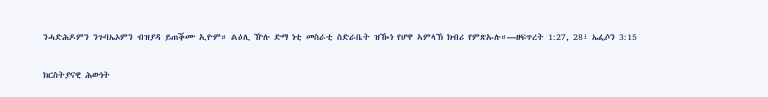ንሓድሕዶምን ንጉባኤኦምን ብዝያዳ ይጠቕሙ ኢዮም። ልዕሊ ዅሉ ድማ ነቲ መስራቲ ስድራቤት ዝዀነ የሆዋ ኣምላኽ ክብሪ የምጽኡሉ።—ዘፍጥረት 1:27, 28፣ ኤፌሶን 3:15

ክርስትያናዊ ሕውነት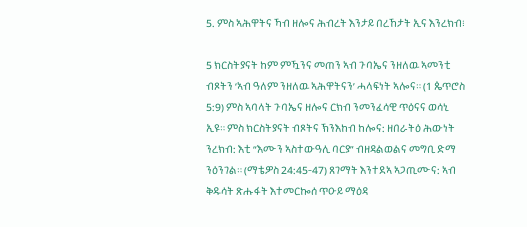5. ምስ ኣሕዋትና ኻብ ዘሎና ሕብረት እንታይ በረኸታት ኢና እንረክብ፧

5 ክርስትያናት ከም ምዃንና መጠን ኣብ ጉባኤና ንዘለዉ ኣመንቲ ብጾትን ‘ኣብ ዓለም ንዘለዉ ኣሕዋትናን’ ሓላፍነት ኣሎና። (1 ጴጥሮስ 5:9) ምስ ኣባላት ጉባኤና ዘሎና ርክብ ንመንፈሳዊ ጥዕናና ወሳኒ ኢዩ። ምስ ክርስትያናት ብጾትና ኽንእከብ ከሎና: ዘበራትዕ ሕውነት ንረክብ: እቲ “እሙን ኣስተውዓሊ ባርያ” ብዘዳልወልና መግቢ ድማ ንዕንገል። (ማቴዎስ 24:45-47) ጸገማት እንተደኣ ኣጋጢሙና: ኣብ ቅዱሳት ጽሑፋት እተመርኰሰ ጥዑይ ማዕዳ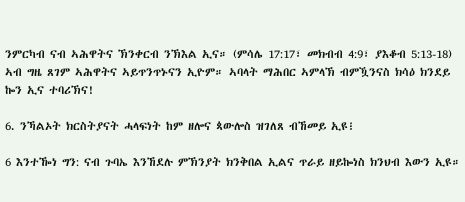ንምርካብ ናብ ኣሕዋትና ኽንቀርብ ንኽእል ኢና። (ምሳሌ 17:17፣ መክብብ 4:9፣ ያእቆብ 5:13-18) ኣብ ግዜ ጸገም ኣሕዋትና ኣይጥንጥኑናን ኢዮም። ኣባላት ማሕበር ኣምላኽ ብምዃንናስ ክሳዕ ክንደይ ኰን ኢና ተባሪኽና!

6. ንኻልኦት ክርስትያናት ሓላፍነት ከም ዘሎና ጳውሎስ ዝገለጸ ብኸመይ ኢዩ፧

6 እንተዀነ ግን: ናብ ጉባኤ እንኸደሉ ምኽንያት ክንቅበል ኢልና ጥራይ ዘይኰነስ ክንህብ እውን ኢዩ።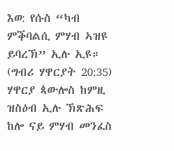እወ: የሱስ “ካብ ምቕባልሲ ምሃብ ኣዝዩ ይባረኽ” ኢሉ ኢዩ። (ግብሪ ሃዋርያት 20:35) ሃዋርያ ጳውሎስ ከምዚ ዝስዕብ ኢሉ ኽጽሕፍ ከሎ ናይ ምሃብ መንፈስ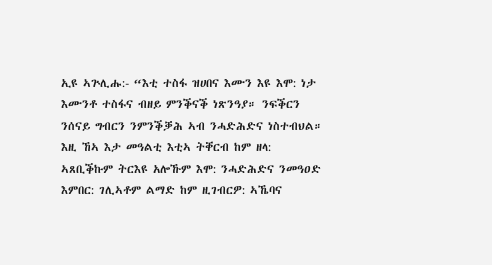ኢዩ ኣጕሊሑ:- “እቲ ተስፋ ዝሀበና እሙን እዩ እሞ: ነታ እሙንቶ ተስፋና ብዘይ ምንቕናቕ ነጽንዓያ። ንፍቕርን ንሰናይ ግብርን ንምንቕቓሕ ኣብ ንሓድሕድና ነስተብህል። እዚ ኸኣ እታ መዓልቲ እቲኣ ትቐርብ ከም ዘላ: ኣጸቢቕኩም ትርእዩ አሎኹም እሞ: ንሓድሕድና ንመዓዐድ እምበር: ገሊኣቶም ልማድ ከም ዚገብርዎ: ኣኼባና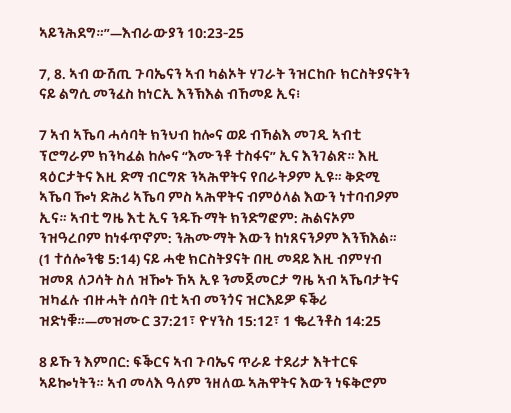ኣይንሕደግ።”—እብራውያን 10:23-25

7, 8. ኣብ ውሽጢ ጉባኤናን ኣብ ካልኦት ሃገራት ንዝርከቡ ክርስትያናትን ናይ ልግሲ መንፈስ ከነርኢ እንኽእል ብኸመይ ኢና፧

7 ኣብ ኣኼባ ሓሳባት ክንህብ ከሎና ወይ ብኻልእ መገዲ ኣብቲ ፕሮግራም ክንካፈል ከሎና “እሙንቶ ተስፋና” ኢና እንገልጽ። እዚ ጻዕርታትና እዚ ድማ ብርግጽ ንኣሕዋትና የበራትዖም ኢዩ። ቅድሚ ኣኼባ ዀነ ድሕሪ ኣኼባ ምስ ኣሕዋትና ብምዕላል እውን ነተባብዖም ኢና። ኣብቲ ግዜ እቲ ኢና ንዱኹማት ክንድግፎም: ሕልናኦም ንዝዓረቦም ከነፋጥኖም: ንሕሙማት እውን ከነጸናንዖም እንኽእል። (1 ተሰሎንቄ 5:14) ናይ ሓቂ ክርስትያናት በዚ መዳይ እዚ ብምሃብ ዝመጸ ለጋሳት ስለ ዝዀኑ ኸኣ ኢዩ ንመጀመርታ ግዜ ኣብ ኣኼባታትና ዝካፈሉ ብዙሓት ሰባት በቲ ኣብ መንጎና ዝርእይዎ ፍቕሪ ዝድነቑ።—መዝሙር 37:21፣ ዮሃንስ 15:12፣ 1 ቈረንቶስ 14:25

8 ይኹን እምበር: ፍቕርና ኣብ ጉባኤና ጥራይ ተደሪታ እትተርፍ ኣይኰነትን። ኣብ መላእ ዓለም ንዘለዉ ኣሕዋትና እውን ነፍቅሮም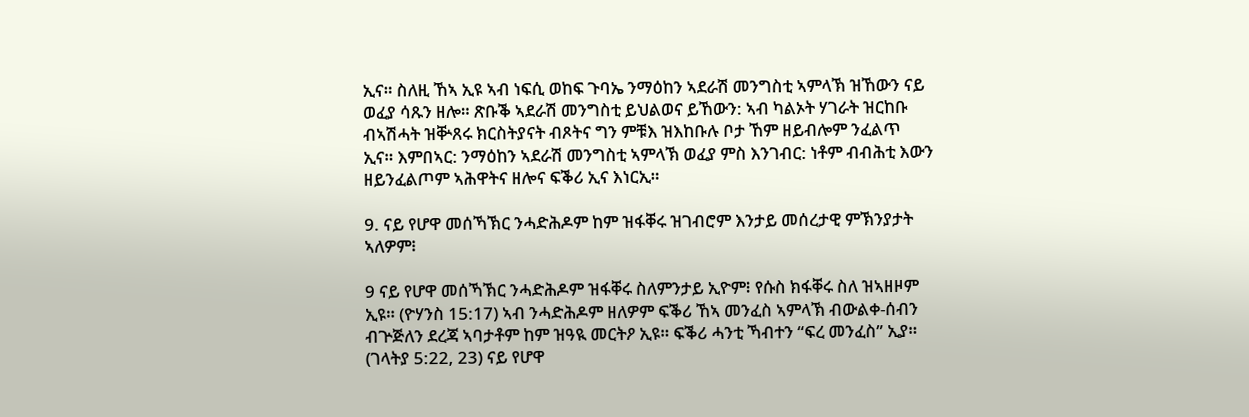ኢና። ስለዚ ኸኣ ኢዩ ኣብ ነፍሲ ወከፍ ጉባኤ ንማዕከን ኣደራሽ መንግስቲ ኣምላኽ ዝኸውን ናይ ወፈያ ሳጹን ዘሎ። ጽቡቕ ኣደራሽ መንግስቲ ይህልወና ይኸውን: ኣብ ካልኦት ሃገራት ዝርከቡ ብኣሽሓት ዝቝጸሩ ክርስትያናት ብጾትና ግን ምቹእ ዝእከቡሉ ቦታ ኸም ዘይብሎም ንፈልጥ ኢና። እምበኣር: ንማዕከን ኣደራሽ መንግስቲ ኣምላኽ ወፈያ ምስ እንገብር: ነቶም ብብሕቲ እውን ዘይንፈልጦም ኣሕዋትና ዘሎና ፍቕሪ ኢና እነርኢ።

9. ናይ የሆዋ መሰኻኽር ንሓድሕዶም ከም ዝፋቐሩ ዝገብሮም እንታይ መሰረታዊ ምኽንያታት ኣለዎም፧

9 ናይ የሆዋ መሰኻኽር ንሓድሕዶም ዝፋቐሩ ስለምንታይ ኢዮም፧ የሱስ ክፋቐሩ ስለ ዝኣዘዞም ኢዩ። (ዮሃንስ 15:17) ኣብ ንሓድሕዶም ዘለዎም ፍቕሪ ኸኣ መንፈስ ኣምላኽ ብውልቀ-ሰብን ብጕጅለን ደረጃ ኣባታቶም ከም ዝዓዪ መርትዖ ኢዩ። ፍቕሪ ሓንቲ ኻብተን “ፍረ መንፈስ” ኢያ። (ገላትያ 5:22, 23) ናይ የሆዋ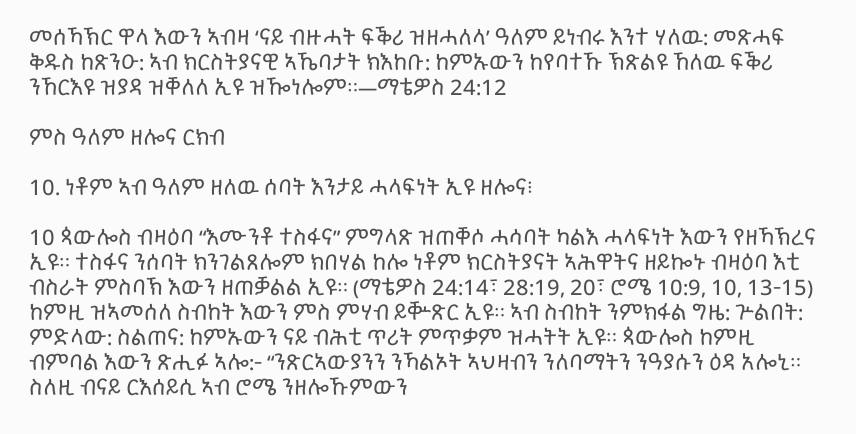መሰኻኽር ዋላ እውን ኣብዛ ‘ናይ ብዙሓት ፍቕሪ ዝዘሓለላ’ ዓለም ይነብሩ እንተ ሃለዉ: መጽሓፍ ቅዱስ ከጽንዑ: ኣብ ክርስትያናዊ ኣኼባታት ክእከቡ: ከምኡውን ከየባተኹ ኽጽልዩ ኸለዉ ፍቕሪ ንኸርእዩ ዝያዳ ዝቐለለ ኢዩ ዝዀነሎም።—ማቴዎስ 24:12

ምስ ዓለም ዘሎና ርክብ

10. ነቶም ኣብ ዓለም ዘለዉ ሰባት እንታይ ሓላፍነት ኢዩ ዘሎና፧

10 ጳውሎስ ብዛዕባ “እሙንቶ ተስፋና” ምግላጽ ዝጠቐሶ ሓሳባት ካልእ ሓላፍነት እውን የዘኻኽረና ኢዩ። ተስፋና ንሰባት ክንገልጸሎም ክበሃል ከሎ ነቶም ክርስትያናት ኣሕዋትና ዘይኰኑ ብዛዕባ እቲ ብስራት ምስባኽ እውን ዘጠቓልል ኢዩ። (ማቴዎስ 24:14፣ 28:19, 20፣ ሮሜ 10:9, 10, 13-15) ከምዚ ዝኣመሰለ ስብከት እውን ምስ ምሃብ ይቝጽር ኢዩ። ኣብ ስብከት ንምክፋል ግዜ: ጕልበት: ምድላው: ስልጠና: ከምኡውን ናይ ብሕቲ ጥሪት ምጥቃም ዝሓትት ኢዩ። ጳውሎስ ከምዚ ብምባል እውን ጽሒፉ ኣሎ:- “ንጽርኣውያንን ንኻልኦት ኣህዛብን ንለባማትን ንዓያሱን ዕዳ አሎኒ። ስለዚ ብናይ ርእሰይሲ ኣብ ሮሜ ንዘሎኹምውን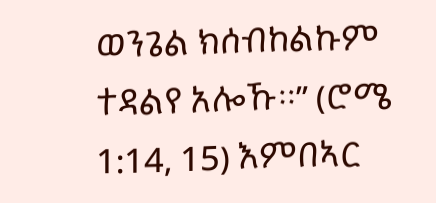ወንጌል ክሰብከልኩም ተዳልየ አሎኹ።” (ሮሜ 1:14, 15) እምበኣር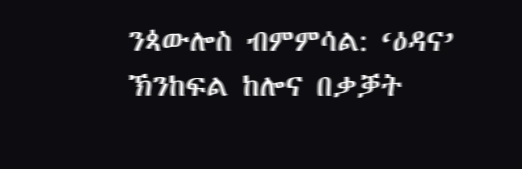ንጳውሎስ ብምምሳል: ‘ዕዳና’ ኽንከፍል ከሎና በቃቓት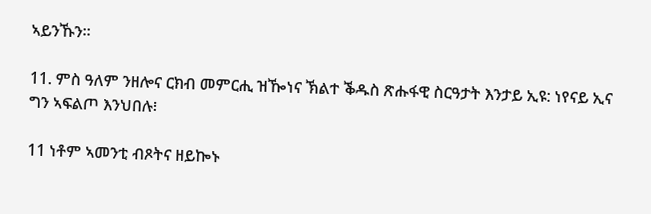ኣይንኹን።

11. ምስ ዓለም ንዘሎና ርክብ መምርሒ ዝዀነና ኽልተ ቕዱስ ጽሑፋዊ ስርዓታት እንታይ ኢዩ: ነየናይ ኢና ግን ኣፍልጦ እንህበሉ፧

11 ነቶም ኣመንቲ ብጾትና ዘይኰኑ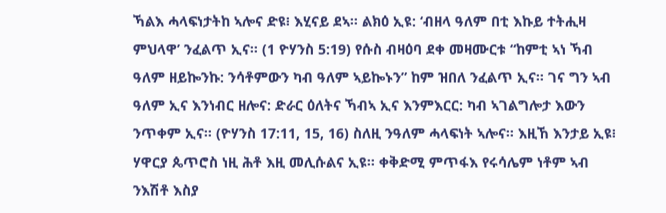ኻልእ ሓላፍነታትከ ኣሎና ድዩ፧ እሂናይ ደኣ። ልክዕ ኢዩ: ‘ብዘላ ዓለም በቲ እኩይ ተትሒዛ ምህላዋ’ ንፈልጥ ኢና። (1 ዮሃንስ 5:19) የሱስ ብዛዕባ ደቀ መዛሙርቱ “ከምቲ ኣነ ኻብ ዓለም ዘይኰንኩ: ንሳቶምውን ካብ ዓለም ኣይኰኑን” ከም ዝበለ ንፈልጥ ኢና። ገና ግን ኣብ ዓለም ኢና እንነብር ዘሎና: ድራር ዕለትና ኻብኣ ኢና እንምእርር: ካብ ኣገልግሎታ እውን ንጥቀም ኢና። (ዮሃንስ 17:11, 15, 16) ስለዚ ንዓለም ሓላፍነት ኣሎና። እዚኸ እንታይ ኢዩ፧ ሃዋርያ ጴጥሮስ ነዚ ሕቶ እዚ መሊሱልና ኢዩ። ቀቅድሚ ምጥፋእ የሩሳሌም ነቶም ኣብ ንእሽቶ እስያ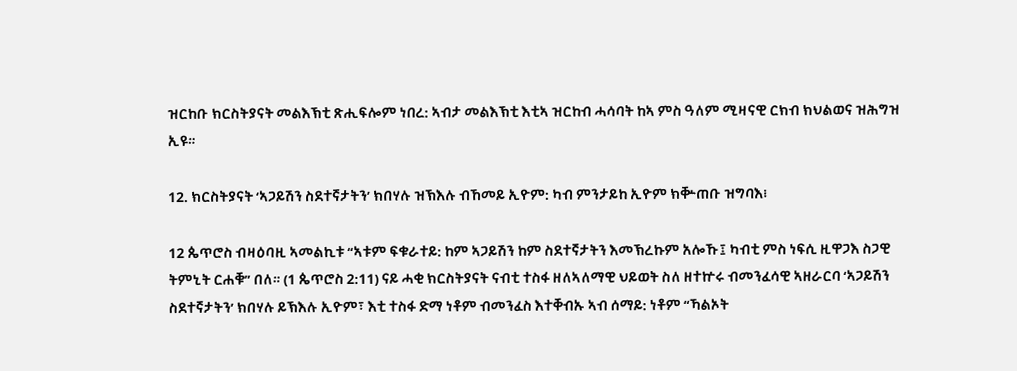ዝርከቡ ክርስትያናት መልእኽቲ ጽሒፍሎም ነበረ: ኣብታ መልእኽቲ እቲኣ ዝርከብ ሓሳባት ከኣ ምስ ዓለም ሚዛናዊ ርክብ ክህልወና ዝሕግዝ ኢዩ።

12. ክርስትያናት ‘ኣጋይሽን ስደተኛታትን’ ክበሃሉ ዝኽእሉ ብኸመይ ኢዮም: ካብ ምንታይከ ኢዮም ክቝጠቡ ዝግባእ፧

12 ጴጥሮስ ብዛዕባዚ ኣመልኪቱ “ኣቱም ፍቁራተይ: ከም ኣጋይሽን ከም ስደተኛታትን እመኽረኩም አሎኹ፤ ካብቲ ምስ ነፍሲ ዚዋጋእ ስጋዊ ትምኒት ርሐቑ” በለ። (1 ጴጥሮስ 2:11) ናይ ሓቂ ክርስትያናት ናብቲ ተስፋ ዘለኣለማዊ ህይወት ስለ ዘተኵሩ ብመንፈሳዊ ኣዘራርባ ‘ኣጋይሽን ስደተኛታትን’ ክበሃሉ ይኽእሉ ኢዮም፣ እቲ ተስፋ ድማ ነቶም ብመንፈስ እተቐብኡ ኣብ ሰማይ: ነቶም “ኻልኦት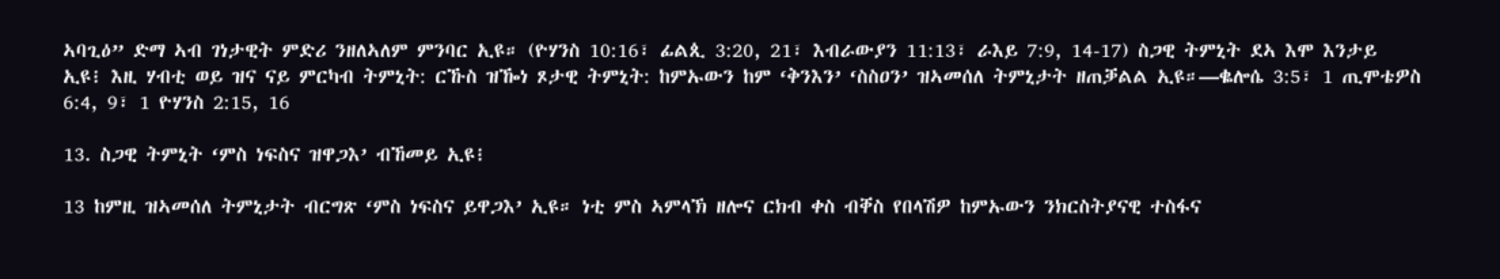ኣባጊዕ” ድማ ኣብ ገነታዊት ምድሪ ንዘለኣለም ምንባር ኢዩ። (ዮሃንስ 10:16፣ ፊልጲ 3:20, 21፣ እብራውያን 11:13፣ ራእይ 7:9, 14-17) ስጋዊ ትምኒት ደኣ እሞ እንታይ ኢዩ፧ እዚ ሃብቲ ወይ ዝና ናይ ምርካብ ትምኒት: ርኹስ ዝዀነ ጾታዊ ትምኒት: ከምኡውን ከም ‘ቅንእን’ ‘ስስዐን’ ዝኣመሰለ ትምኒታት ዘጠቓልል ኢዩ።—ቈሎሴ 3:5፣ 1 ጢሞቴዎስ 6:4, 9፣ 1 ዮሃንስ 2:15, 16

13. ስጋዊ ትምኒት ‘ምስ ነፍስና ዝዋጋእ’ ብኸመይ ኢዩ፧

13 ከምዚ ዝኣመሰለ ትምኒታት ብርግጽ ‘ምስ ነፍስና ይዋጋእ’ ኢዩ። ነቲ ምስ ኣምላኽ ዘሎና ርክብ ቀስ ብቐስ የበላሽዎ ከምኡውን ንክርስትያናዊ ተስፋና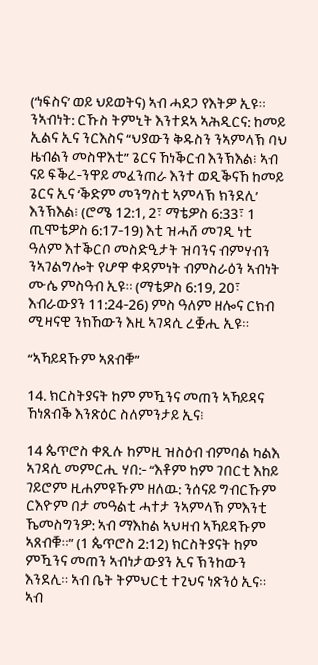(‘ነፍስና’ ወይ ህይወትና) ኣብ ሓደጋ የእትዎ ኢዩ። ንኣብነት: ርኹስ ትምኒት እንተደኣ ኣሕዲርና: ከመይ ኢልና ኢና ንርእስና “ህያውን ቅዱስን ንኣምላኽ ባህ ዜብልን መስዋእቲ” ጌርና ኸነቕርብ እንኽእል፧ ኣብ ናይ ፍቕረ-ንዋይ መፈንጠራ እንተ ወዲቕናኸ ከመይ ጌርና ኢና ‘ቕድም መንግስቲ ኣምላኽ ክንደሊ’ እንኽእል፧ (ሮሜ 12:1, 2፣ ማቴዎስ 6:33፣ 1 ጢሞቴዎስ 6:17-19) እቲ ዝሓሸ መገዲ ነቲ ዓለም እተቕርቦ መስድዒታት ዝባንና ብምሃብን ንኣገልግሎት የሆዋ ቀዳምነት ብምስራዕን ኣብነት ሙሴ ምስዓብ ኢዩ። (ማቴዎስ 6:19, 20፣ እብራውያን 11:24-26) ምስ ዓለም ዘሎና ርክብ ሚዛናዊ ንክኸውን እዚ ኣገዳሲ ረቛሒ ኢዩ።

“ኣኻይዳኹም ኣጸብቑ”

14. ክርስትያናት ከም ምዃንና መጠን ኣኻይዳና ኸነጸብቕ እንጽዕር ስለምንታይ ኢና፧

14 ጴጥሮስ ቀጺሉ ከምዚ ዝስዕብ ብምባል ካልእ ኣገዳሲ መምርሒ ሃበ:- “እቶም ከም ገበርቲ እከይ ገይሮም ዚሐምዩኹም ዘለዉ: ንሰናይ ግብርኹም ርእዮም በታ መዓልቲ ሓተታ ንኣምላኽ ምእንቲ ኼመስግንዎ: ኣብ ማእከል ኣህዛብ ኣኻይዳኹም ኣጸብቑ።” (1 ጴጥሮስ 2:12) ክርስትያናት ከም ምዃንና መጠን ኣብነታውያን ኢና ኽንከውን እንደሊ። ኣብ ቤት ትምህርቲ ተጊህና ነጽንዕ ኢና። ኣብ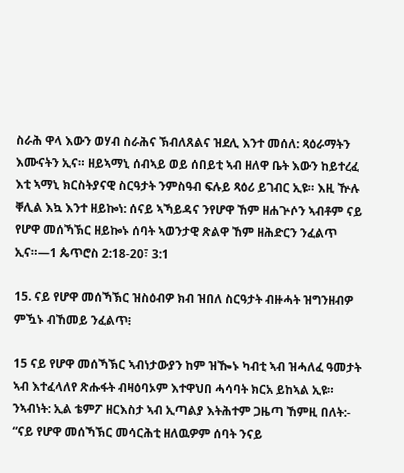ስራሕ ዋላ እውን ወሃብ ስራሕና ኽብለጸልና ዝደሊ እንተ መሰለ: ጻዕራማትን እሙናትን ኢና። ዘይኣማኒ ሰብኣይ ወይ ሰበይቲ ኣብ ዘለዋ ቤት እውን ከይተረፈ እቲ ኣማኒ ክርስትያናዊ ስርዓታት ንምስዓብ ፍሉይ ጻዕሪ ይገብር ኢዩ። እዚ ዅሉ ቐሊል እኳ እንተ ዘይኰነ: ሰናይ ኣኻይዳና ንየሆዋ ኸም ዘሐጕሶን ኣብቶም ናይ የሆዋ መሰኻኽር ዘይኰኑ ሰባት ኣወንታዊ ጽልዋ ኸም ዘሕድርን ንፈልጥ ኢና።—1 ጴጥሮስ 2:18-20፣ 3:1

15. ናይ የሆዋ መሰኻኽር ዝስዕብዎ ክብ ዝበለ ስርዓታት ብዙሓት ዝግንዘብዎ ምዃኑ ብኸመይ ንፈልጥ፧

15 ናይ የሆዋ መሰኻኽር ኣብነታውያን ከም ዝዀኑ ካብቲ ኣብ ዝሓለፈ ዓመታት ኣብ እተፈላለየ ጽሑፋት ብዛዕባኦም እተዋህበ ሓሳባት ክርአ ይከኣል ኢዩ። ንኣብነት: ኢል ቴምፖ ዘርእስታ ኣብ ኢጣልያ እትሕተም ጋዜጣ ኸምዚ በለት:- “ናይ የሆዋ መሰኻኽር መሳርሕቲ ዘለዉዎም ሰባት ንናይ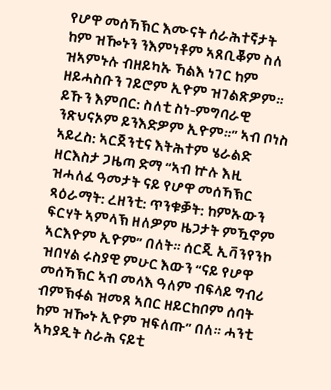የሆዋ መሰኻኽር እሙናት ሰራሕተኛታት ከም ዝዀኑን ንእምነቶም ኣጸቢቖም ስለ ዝኣምኑሉ ብዘይካኡ ኻልእ ነገር ከም ዘይሓስቡን ገይሮም ኢዮም ዝገልጽዎም። ይኹን እምበር: ስለቲ ስነ-ምግባራዊ ንጽህናኦም ይንእድዎም ኢዮም።” ኣብ ቦነስ ኣይረስ: ኣርጀንቲና እትሕተም ሄራልድ ዘርእስታ ጋዜጣ ድማ “ኣብ ኵሉ እዚ ዝሓለፈ ዓመታት ናይ የሆዋ መሰኻኽር ጻዕራማት: ረዘንቲ: ጥንቁቓት: ከምኡውን ፍርሃት ኣምላኽ ዘለዎም ዜጋታት ምዃኖም ኣርእዮም ኢዮም” በለት። ሰርጂ ኢቫንየንኮ ዝበሃል ሩስያዊ ምሁር እውን “ናይ የሆዋ መሰኻኽር ኣብ መላእ ዓለም ብፍላይ ግብሪ ብምኽፋል ዝመጸ ኣበር ዘይርከቦም ሰባት ከም ዝዀኑ ኢዮም ዝፍለጡ” በለ። ሓንቲ ኣካያዲት ስራሕ ናይቲ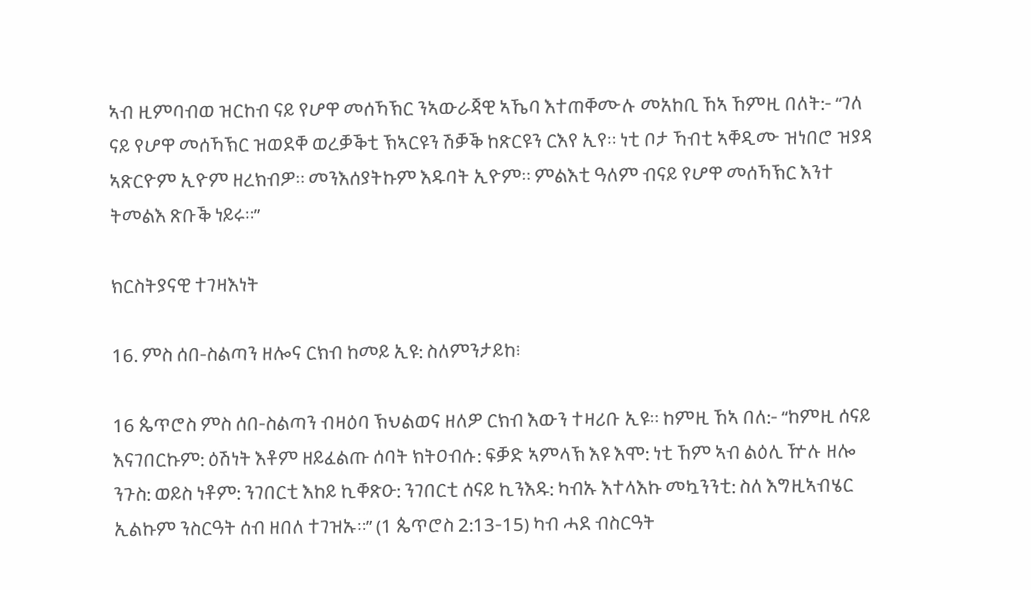ኣብ ዚምባብወ ዝርከብ ናይ የሆዋ መሰኻኽር ንኣውራጃዊ ኣኼባ እተጠቐሙሉ መአከቢ ኸኣ ኸምዚ በለት:- “ገለ ናይ የሆዋ መሰኻኽር ዝወደቐ ወረቓቕቲ ኽኣርዩን ሽቓቕ ከጽርዩን ርእየ ኢየ። ነቲ ቦታ ኻብቲ ኣቐዲሙ ዝነበሮ ዝያዳ ኣጽርዮም ኢዮም ዘረክብዎ። መንእሰያትኩም እዱባት ኢዮም። ምልእቲ ዓለም ብናይ የሆዋ መሰኻኽር እንተ ትመልእ ጽቡቕ ነይሩ።”

ክርስትያናዊ ተገዛእነት

16. ምስ ሰበ-ስልጣን ዘሎና ርክብ ከመይ ኢዩ: ስለምንታይከ፧

16 ጴጥሮስ ምስ ሰበ-ስልጣን ብዛዕባ ኽህልወና ዘለዎ ርክብ እውን ተዛሪቡ ኢዩ። ከምዚ ኸኣ በለ:- “ከምዚ ሰናይ እናገበርኩም: ዕሽነት እቶም ዘይፈልጡ ሰባት ክትዐብሱ: ፍቓድ ኣምላኽ እዩ እሞ: ነቲ ኸም ኣብ ልዕሊ ዅሉ ዘሎ ንጉስ: ወይስ ነቶም: ንገበርቲ እከይ ኪቐጽዑ: ንገበርቲ ሰናይ ኪንእዱ: ካብኡ እተላእኩ መኳንንቲ: ስለ እግዚኣብሄር ኢልኩም ንስርዓት ሰብ ዘበለ ተገዝኡ።” (1 ጴጥሮስ 2:13-15) ካብ ሓደ ብስርዓት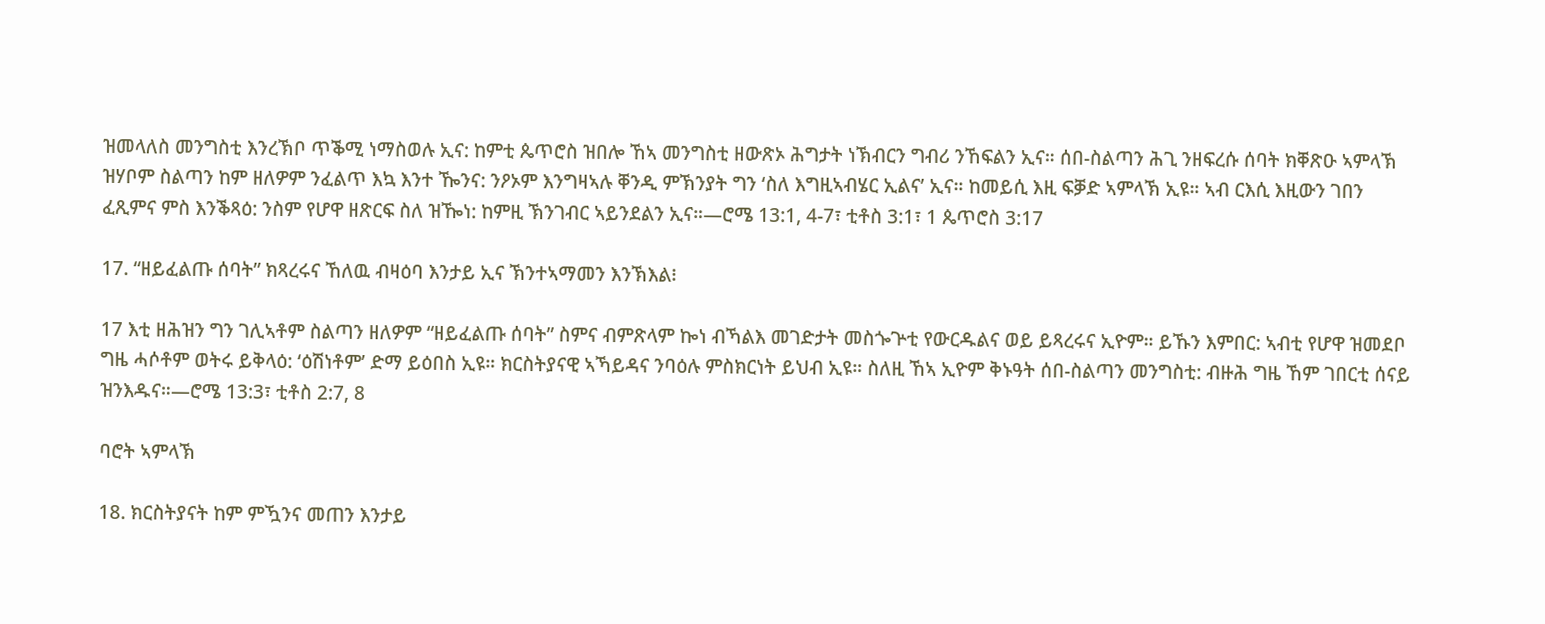ዝመላለስ መንግስቲ እንረኽቦ ጥቕሚ ነማስወሉ ኢና: ከምቲ ጴጥሮስ ዝበሎ ኸኣ መንግስቲ ዘውጽኦ ሕግታት ነኽብርን ግብሪ ንኸፍልን ኢና። ሰበ-ስልጣን ሕጊ ንዘፍረሱ ሰባት ክቐጽዑ ኣምላኽ ዝሃቦም ስልጣን ከም ዘለዎም ንፈልጥ እኳ እንተ ዀንና: ንዖኦም እንግዛኣሉ ቐንዲ ምኽንያት ግን ‘ስለ እግዚኣብሄር ኢልና’ ኢና። ከመይሲ እዚ ፍቓድ ኣምላኽ ኢዩ። ኣብ ርእሲ እዚውን ገበን ፈጺምና ምስ እንቕጻዕ: ንስም የሆዋ ዘጽርፍ ስለ ዝዀነ: ከምዚ ኽንገብር ኣይንደልን ኢና።—ሮሜ 13:1, 4-7፣ ቲቶስ 3:1፣ 1 ጴጥሮስ 3:17

17. “ዘይፈልጡ ሰባት” ክጻረሩና ኸለዉ ብዛዕባ እንታይ ኢና ኽንተኣማመን እንኽእል፧

17 እቲ ዘሕዝን ግን ገሊኣቶም ስልጣን ዘለዎም “ዘይፈልጡ ሰባት” ስምና ብምጽላም ኰነ ብኻልእ መገድታት መስጐጕቲ የውርዱልና ወይ ይጻረሩና ኢዮም። ይኹን እምበር: ኣብቲ የሆዋ ዝመደቦ ግዜ ሓሶቶም ወትሩ ይቅላዕ: ‘ዕሽነቶም’ ድማ ይዕበስ ኢዩ። ክርስትያናዊ ኣኻይዳና ንባዕሉ ምስክርነት ይህብ ኢዩ። ስለዚ ኸኣ ኢዮም ቅኑዓት ሰበ-ስልጣን መንግስቲ: ብዙሕ ግዜ ኸም ገበርቲ ሰናይ ዝንእዱና።—ሮሜ 13:3፣ ቲቶስ 2:7, 8

ባሮት ኣምላኽ

18. ክርስትያናት ከም ምዃንና መጠን እንታይ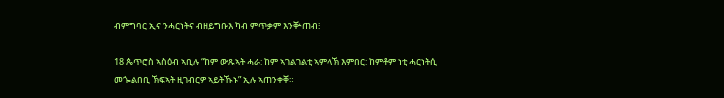ብምግባር ኢና ንሓርነትና ብዘይግቡእ ካብ ምጥቃም እንቝጠብ፧

18 ጴጥሮስ ኣስዕብ ኣቢሉ “ከም ውጹኣት ሓራ: ከም ኣገልገልቲ ኣምላኽ እምበር: ከምቶም ነቲ ሓርነትሲ መጐልበቢ ኽፍኣት ዚገብርዎ ኣይትኹኑ” ኢሉ ኣጠንቀቐ።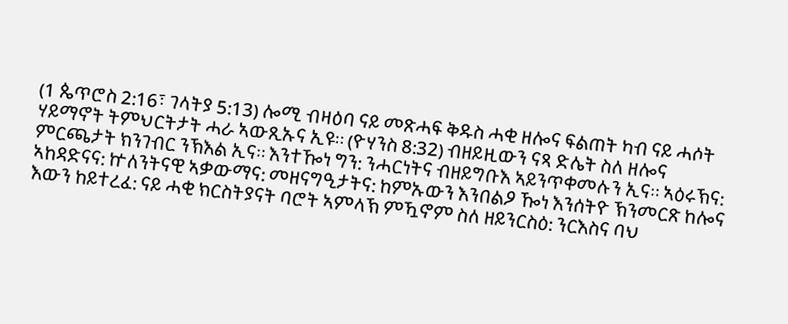(1 ጴጥሮስ 2:16፣ ገላትያ 5:13) ሎሚ ብዛዕባ ናይ መጽሓፍ ቅዱስ ሓቂ ዘሎና ፍልጠት ካብ ናይ ሓሶት ሃይማኖት ትምህርትታት ሓራ ኣውጺኡና ኢዩ። (ዮሃንስ 8:32) ብዘይዚውን ናጻ ድሌት ስለ ዘሎና ምርጫታት ክንገብር ንኽእል ኢና። እንተዀነ ግን: ንሓርነትና ብዘይግቡእ ኣይንጥቀመሉን ኢና። ኣዕሩኽና: ኣከዳድናና: ኵለንትናዊ ኣቃውማና: መዘናግዒታትና: ከምኡውን እንበልዖ ዀነ እንሰትዮ ኽንመርጽ ከሎና እውን ከይተረፈ: ናይ ሓቂ ክርስትያናት ባሮት ኣምላኽ ምዃኖም ስለ ዘይንርስዕ: ንርእስና ባህ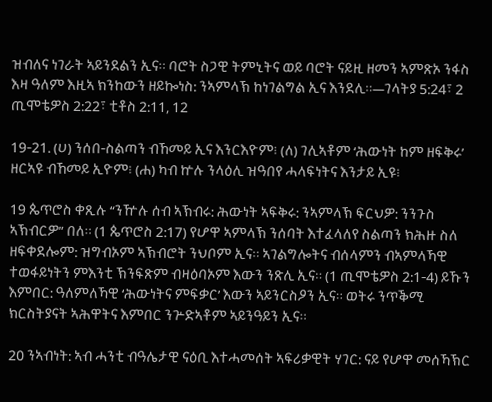ዝብለና ነገራት ኣይንደልን ኢና። ባሮት ስጋዊ ትምኒትና ወይ ባሮት ናይዚ ዘመን ኣምጽኦ ንፋስ እዛ ዓለም እዚኣ ክንከውን ዘይኰነስ: ንኣምላኽ ከነገልግል ኢና እንደሊ።—ገላትያ 5:24፣ 2 ጢሞቴዎስ 2:22፣ ቲቶስ 2:11, 12

19-21. (ሀ) ንሰበ-ስልጣን ብኸመይ ኢና እንርእዮም፧ (ለ) ገሊኣቶም ‘ሕውነት ከም ዘፍቅሩ’ ዘርኣዩ ብኸመይ ኢዮም፧ (ሐ) ካብ ኵሉ ንላዕሊ ዝዓበየ ሓላፍነትና እንታይ ኢዩ፧

19 ጴጥሮስ ቀጺሉ “ንዅሉ ሰብ ኣኽብሩ: ሕውነት ኣፍቅሩ: ንኣምላኽ ፍርህዎ: ንንጉስ ኣኽብርዎ” በለ። (1 ጴጥሮስ 2:17) የሆዋ ኣምላኽ ንሰባት እተፈላለየ ስልጣን ክሕዙ ስለ ዘፍቀደሎም: ዝግብኦም ኣኽብሮት ንህቦም ኢና። ኣገልግሎትና ብሰላምን ብኣምላኻዊ ተወፋይነትን ምእንቲ ኽንፍጽም ብዛዕባኦም እውን ንጽሊ ኢና። (1 ጢሞቴዎስ 2:1-4) ይኹን እምበር: ዓለምለኻዊ ‘ሕውነትና ምፍቃር’ እውን ኣይንርስዖን ኢና። ወትሩ ንጥቕሚ ክርስትያናት ኣሕዋትና እምበር ንጕድኣቶም ኣይንዓይን ኢና።

20 ንኣብነት: ኣብ ሓንቲ ብዓሌታዊ ናዕቢ እተሓመሰት ኣፍሪቃዊት ሃገር: ናይ የሆዋ መሰኻኽር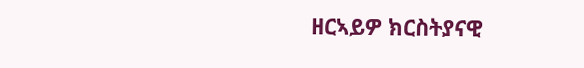ዘርኣይዎ ክርስትያናዊ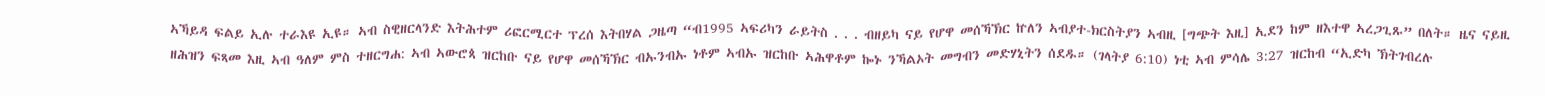ኣኻይዳ ፍልይ ኢሉ ተራእዩ ኢዩ። ኣብ ስዊዘርላንድ እትሕተም ሪፎርሚርተ ፕረሰ እትበሃል ጋዜጣ “ብ1995 ኣፍሪካን ራይትስ . . . ብዘይካ ናይ የሆዋ መሰኻኽር ኵለን ኣብያተ-ክርስትያን ኣብዚ [ግጭት እዚ] ኢደን ከም ዘእተዋ ኣረጋጊጹ” በለት። ዜና ናይዚ ዘሕዝን ፍጻመ እዚ ኣብ ዓለም ምስ ተዘርግሐ: ኣብ ኣውሮጳ ዝርከቡ ናይ የሆዋ መሰኻኽር ብኡንብኡ ነቶም ኣብኡ ዝርከቡ ኣሕዋቶም ኰኑ ንኻልኦት መግብን መድሃኒትን ሰደዱ። (ገላትያ 6:10) ነቲ ኣብ ምሳሌ 3:27 ዝርከብ “ኢድካ ኽትገብረሉ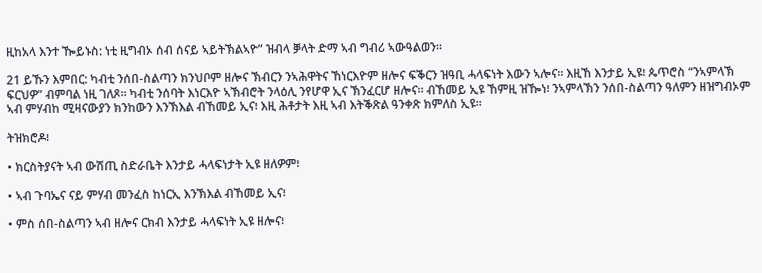ዚከአላ እንተ ዀይኑስ: ነቲ ዚግብኦ ሰብ ሰናይ ኣይትኽልኣዮ” ዝብላ ቓላት ድማ ኣብ ግብሪ ኣውዓልወን።

21 ይኹን እምበር: ካብቲ ንሰበ-ስልጣን ክንህቦም ዘሎና ኽብርን ንኣሕዋትና ኸነርእዮም ዘሎና ፍቕርን ዝዓቢ ሓላፍነት እውን ኣሎና። እዚኸ እንታይ ኢዩ፧ ጴጥሮስ “ንኣምላኽ ፍርህዎ” ብምባል ነዚ ገለጾ። ካብቲ ንሰባት እነርእዮ ኣኽብሮት ንላዕሊ ንየሆዋ ኢና ኽንፈርሆ ዘሎና። ብኸመይ ኢዩ ኸምዚ ዝዀነ፧ ንኣምላኽን ንሰበ-ስልጣን ዓለምን ዘዝግብኦም ኣብ ምሃብከ ሚዛናውያን ክንከውን እንኽእል ብኸመይ ኢና፧ እዚ ሕቶታት እዚ ኣብ እትቕጽል ዓንቀጽ ክምለስ ኢዩ።

ትዝክሮዶ፧

• ክርስትያናት ኣብ ውሽጢ ስድራቤት እንታይ ሓላፍነታት ኢዩ ዘለዎም፧

• ኣብ ጉባኤና ናይ ምሃብ መንፈስ ከነርኢ እንኽእል ብኸመይ ኢና፧

• ምስ ሰበ-ስልጣን ኣብ ዘሎና ርክብ እንታይ ሓላፍነት ኢዩ ዘሎና፧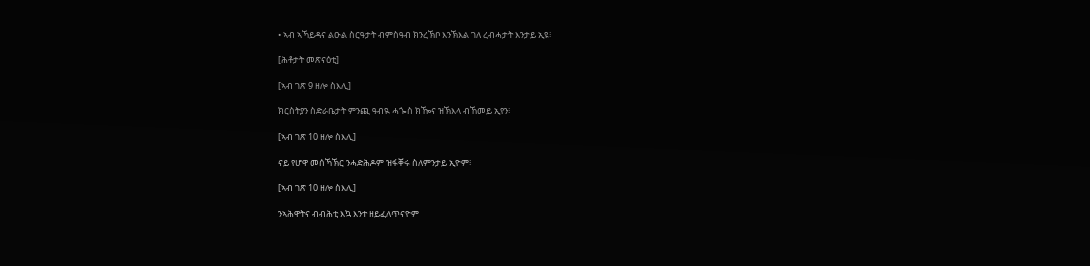• ኣብ ኣኻይዳና ልዑል ስርዓታት ብምስዓብ ክንረኽቦ እንኽእል ገለ ረብሓታት እንታይ ኢዩ፧

[ሕቶታት መጽናዕቲ]

[ኣብ ገጽ 9 ዘሎ ስእሊ]

ክርስትያን ስድራቤታት ምንጪ ዓብዪ ሓጐስ ክዀና ዝኽእላ ብኸመይ ኢየን፧

[ኣብ ገጽ 10 ዘሎ ስእሊ]

ናይ የሆዋ መሰኻኽር ንሓድሕዶም ዝፋቐሩ ስለምንታይ ኢዮም፧

[ኣብ ገጽ 10 ዘሎ ስእሊ]

ንኣሕዋትና ብብሕቲ እኳ እንተ ዘይፈለጥናዮም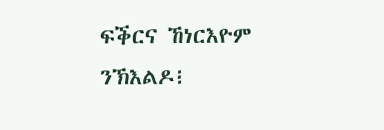ፍቕርና ኸነርእዮም ንኽእልዶ፧